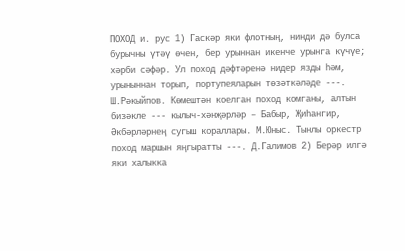ПОХОД и. рус 1) Гаскәр яки флотның, нинди дә булса бурычны үтәү өчен, бер урыннан икенче урынга күчүе; хәрби сәфәр. Ул поход дәфтәренә нидер язды һәм, урыныннан торып, портупеяларын төзәткәләде ---. Ш.Рәкыйпов. Көмештән коелган поход комганы, алтын бизәкле --- кылыч-хәнҗәрләр – Бабыр, Җиһангир, Әкбәрләрнең сугыш кораллары. М.Юныс. Тынлы оркестр поход маршын яңгыратты ---. Д.Галимов 2) Берәр илгә яки халыкка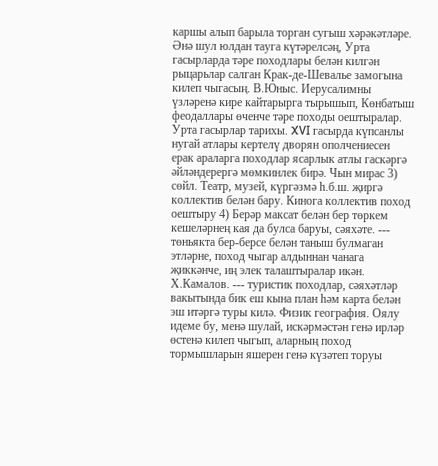каршы алып барыла торган сугыш хәрәкәтләре. Әнә шул юлдан тауга күтәрелсәң, Урта гасырларда тәре походлары белән килгән рыцарьлар салган Крак-де-Шевалье замогына килеп чыгасың. В.Юныс. Иерусалимны үзләренә кире кайтарырга тырышып, Көнбатыш феодаллары өченче тәре походы оештыралар. Урта гасырлар тарихы. XVI гасырда күпсанлы нугай атлары кертелү дворян ополчениесен ерак араларга походлар ясарлык атлы гаскәргә әйләндерергә мөмкинлек бирә. Чын мирас 3) сөйл. Театр, музей, күргәзмә һ.б.ш. җиргә коллектив белән бару. Кинога коллектив поход оештыру 4) Берәр максат белән бер төркем кешеләрнең кая да булса баруы, сәяхәте. --- төньякта бер-берсе белән таныш булмаган этләрне, поход чыгар алдыннан чанага җиккәнче, иң элек талаштыралар икән. Х.Камалов. --- туристик походлар, сәяхәтләр вакытында бик еш кына план һәм карта белән эш итәргә туры килә. Физик география. Оялу идеме бу, менә шулай, искәрмәстән генә ирләр өстенә килеп чыгып, аларның поход тормышларын яшерен генә күзәтеп торуы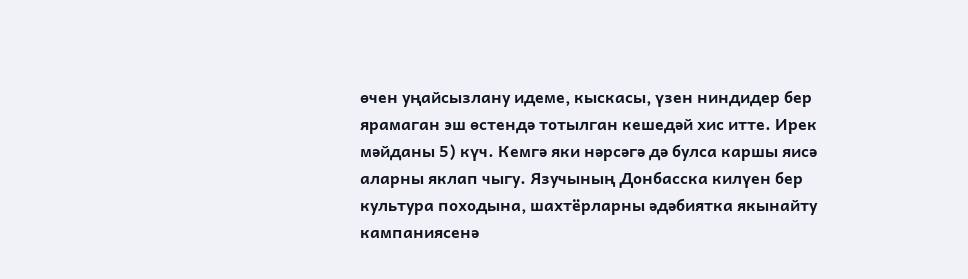өчен уңайсызлану идеме, кыскасы, үзен ниндидер бер ярамаган эш өстендә тотылган кешедәй хис итте. Ирек мәйданы 5) күч. Кемгә яки нәрсәгә дә булса каршы яисә аларны яклап чыгу. Язучының Донбасска килүен бер культура походына, шахтёрларны әдәбиятка якынайту кампаниясенә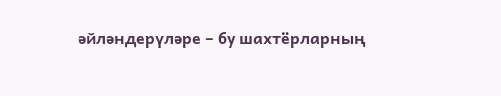әйләндерүләре – бу шахтёрларның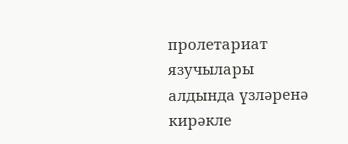пролетариат язучылары алдында үзләренә кирәкле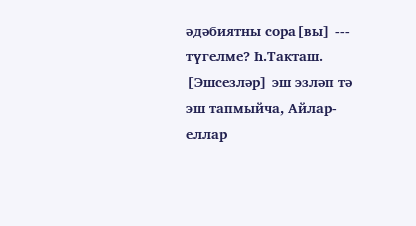әдәбиятны сора[вы] --- түгелме? Һ.Такташ. [Эшсезләр] эш эзләп тә эш тапмыйча, Айлар-еллар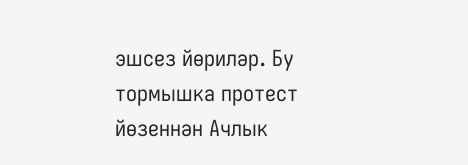эшсез йөриләр. Бу тормышка протест йөзеннән Ачлык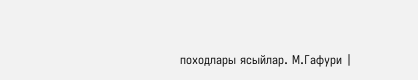походлары ясыйлар. М.Гафури |